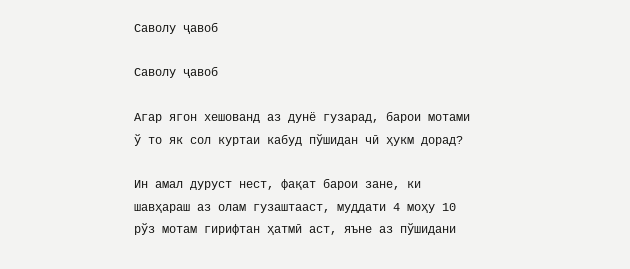Саволу ҷавоб

Саволу ҷавоб

Агар ягон хешованд аз дунё гузарад, барои мотами ў то як сол куртаи кабуд пўшидан чӣ ҳукм дорад?

Ин амал дуруст нест, фақат барои зане, ки шавҳараш аз олам гузаштааст, муддати 4 моҳу 10 рўз мотам гирифтан ҳатмӣ аст, яъне аз пўшидани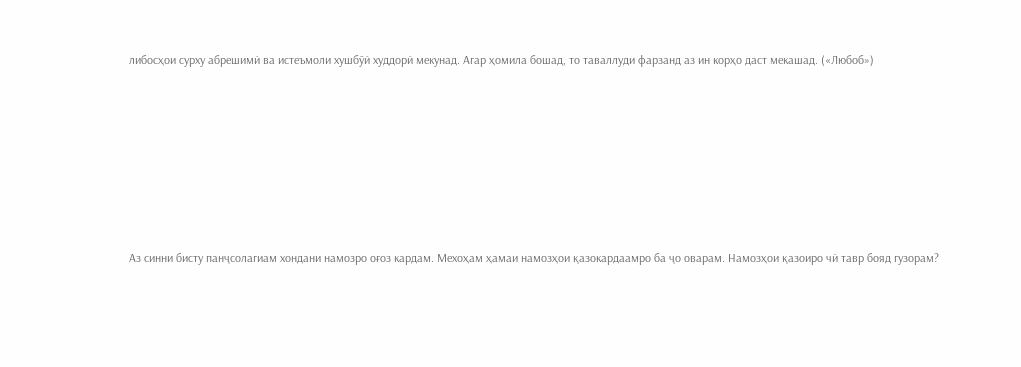либосҳои сурху абрешимӣ ва истеъмоли хушбўӣ худдорӣ мекунад. Агар ҳомила бошад, то таваллуди фарзанд аз ин корҳо даст мекашад. («Любоб»)







Аз синни бисту панҷсолагиам хондани намозро оғоз кардам. Мехоҳам ҳамаи намозҳои қазокардаамро ба ҷо оварам. Намозҳои қазоиро чӣ тавр бояд гузорам?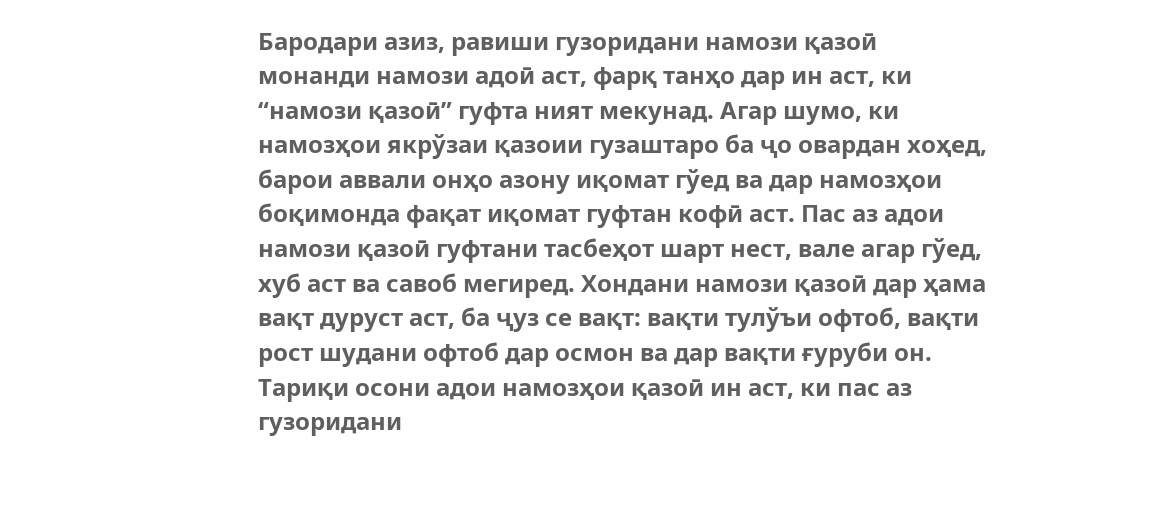Бародари азиз, равиши гузоридани намози қазоӣ монанди намози адоӣ аст, фарқ танҳо дар ин аст, ки “намози қазоӣ” гуфта ният мекунад. Агар шумо, ки намозҳои якрўзаи қазоии гузаштаро ба ҷо овардан хоҳед, барои аввали онҳо азону иқомат гўед ва дар намозҳои боқимонда фақат иқомат гуфтан кофӣ аст. Пас аз адои намози қазоӣ гуфтани тасбеҳот шарт нест, вале агар гўед, хуб аст ва савоб мегиред. Хондани намози қазоӣ дар ҳама вақт дуруст аст, ба ҷуз се вақт: вақти тулўъи офтоб, вақти рост шудани офтоб дар осмон ва дар вақти ғуруби он. Тариқи осони адои намозҳои қазоӣ ин аст, ки пас аз гузоридани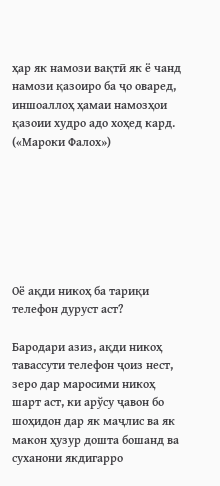ҳар як намози вақтӣ як ё чанд намози қазоиро ба ҷо оваред, иншоаллоҳ ҳамаи намозҳои қазоии худро адо хоҳед кард. («Мароки Фалох»)







Оё ақди никоҳ ба тариқи телефон дуруст аст?

Бародари азиз, ақди никоҳ тавассути телефон ҷоиз нест, зеро дар маросими никоҳ шарт аст, ки арўсу ҷавон бо шоҳидон дар як маҷлис ва як макон ҳузур дошта бошанд ва суханони якдигарро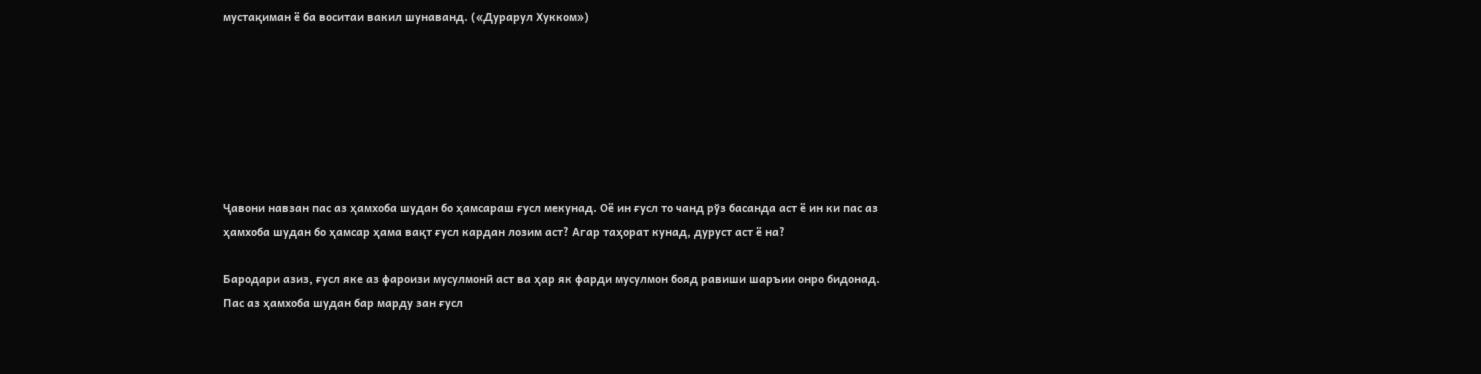мустақиман ё ба воситаи вакил шунаванд. («Дурарул Хукком»)







Ҷавони навзан пас аз ҳамхоба шудан бо ҳамсараш ғусл мекунад. Оё ин ғусл то чанд рўз басанда аст ё ин ки пас аз ҳамхоба шудан бо ҳамсар ҳама вақт ғусл кардан лозим аст? Агар таҳорат кунад, дуруст аст ё на?

Бародари азиз, ғусл яке аз фароизи мусулмонӣ аст ва ҳар як фарди мусулмон бояд равиши шаръии онро бидонад. Пас аз ҳамхоба шудан бар марду зан ғусл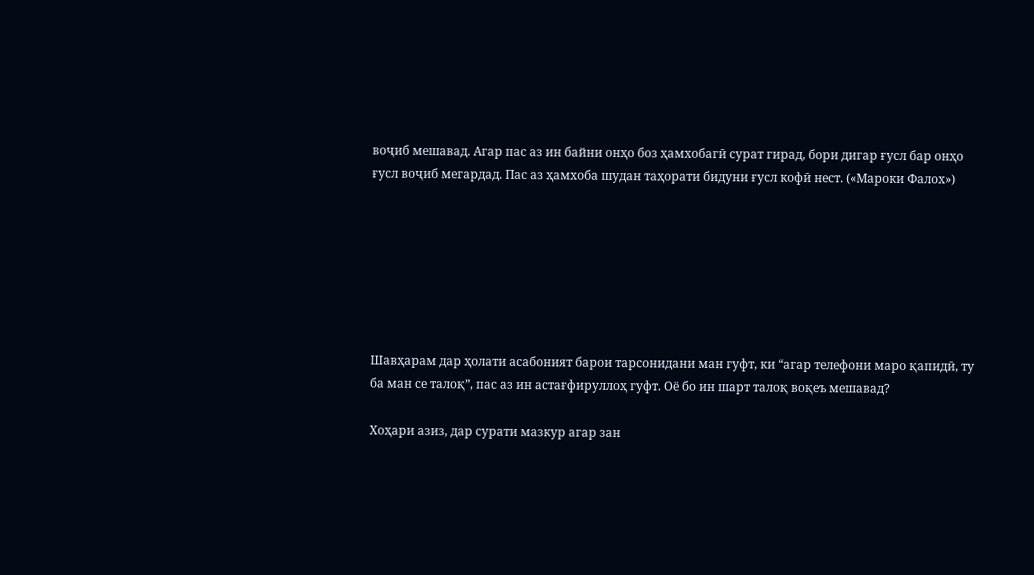воҷиб мешавад. Агар пас аз ин байни онҳо боз ҳамхобагӣ сурат гирад, бори дигар ғусл бар онҳо ғусл воҷиб мегардад. Пас аз ҳамхоба шудан таҳорати бидуни ғусл кофӣ нест. («Мароки Фалох»)







Шавҳарам дар ҳолати асабоният барои тарсонидани ман гуфт, ки “агар телефони маро қапидӣ, ту ба ман се талоқ”, пас аз ин астағфируллоҳ гуфт. Оё бо ин шарт талоқ воқеъ мешавад?

Хоҳари азиз, дар сурати мазкур агар зан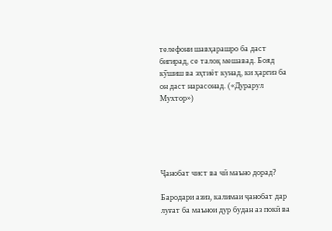телефони шавҳарашро ба даст бигирад, се талоқ мешавад. Бояд кўшиш ва эҳтиёт кунад, ки ҳаргиз ба он даст нарасонад. («Дурарул Мухтор»)





Ҷанобат чист ва чӣ маъно дорад?

Бародари азиз, калимаи ҷанобат дар луғат ба маънои дур будан аз покӣ ва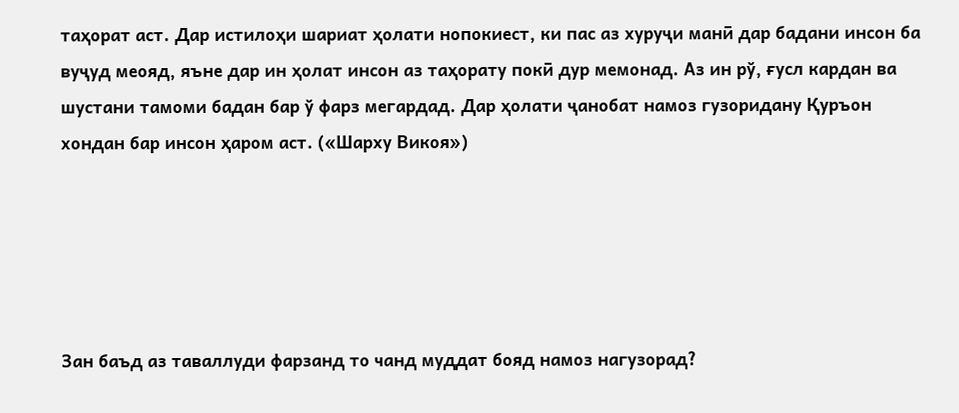таҳорат аст. Дар истилоҳи шариат ҳолати нопокиест, ки пас аз хуруҷи манӣ дар бадани инсон ба вуҷуд меояд, яъне дар ин ҳолат инсон аз таҳорату покӣ дур мемонад. Аз ин рў, ғусл кардан ва шустани тамоми бадан бар ў фарз мегардад. Дар ҳолати ҷанобат намоз гузоридану Қуръон хондан бар инсон ҳаром аст. («Шарху Викоя»)





Зан баъд аз таваллуди фарзанд то чанд муддат бояд намоз нагузорад?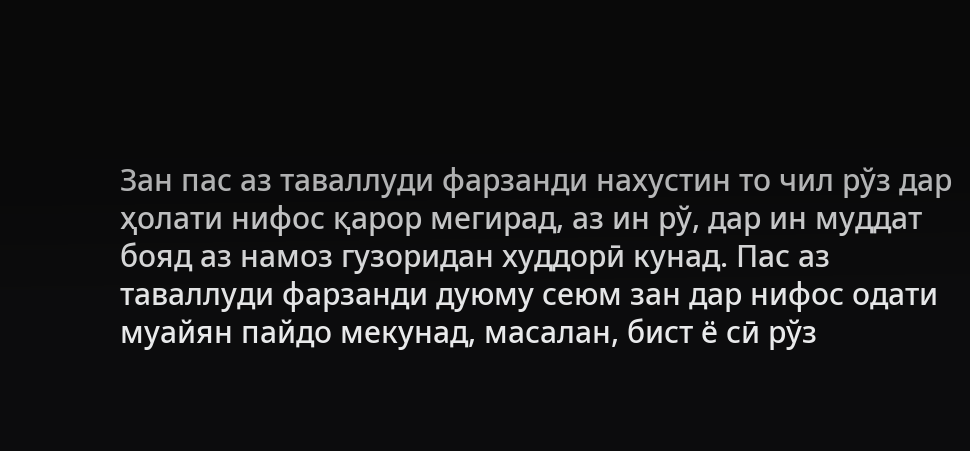Зан пас аз таваллуди фарзанди нахустин то чил рўз дар ҳолати нифос қарор мегирад, аз ин рў, дар ин муддат бояд аз намоз гузоридан худдорӣ кунад. Пас аз таваллуди фарзанди дуюму сеюм зан дар нифос одати муайян пайдо мекунад, масалан, бист ё сӣ рўз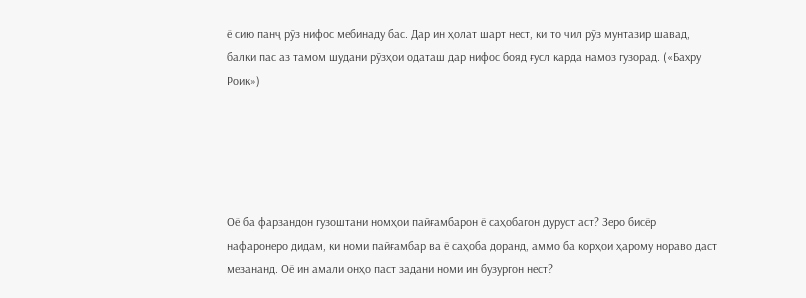ё сию панҷ рўз нифос мебинаду бас. Дар ин ҳолат шарт нест, ки то чил рўз мунтазир шавад, балки пас аз тамом шудани рўзҳои одаташ дар нифос бояд ғусл карда намоз гузорад. («Бахру Роик»)





Оё ба фарзандон гузоштани номҳои пайғамбарон ё саҳобагон дуруст аст? Зеро бисёр нафаронеро дидам, ки номи пайғамбар ва ё саҳоба доранд, аммо ба корҳои ҳарому нораво даст мезананд. Оё ин амали онҳо паст задани номи ин бузургон нест?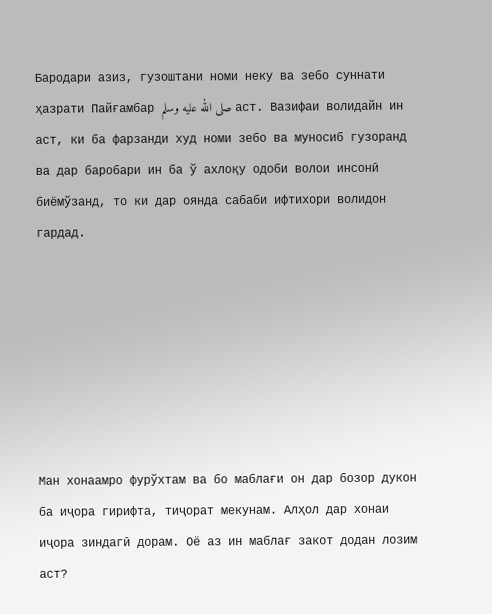Бародари азиз, гузоштани номи неку ва зебо суннати ҳазрати Пайғамбар صلى الله عليه وسلم аст. Вазифаи волидайн ин аст, ки ба фарзанди худ номи зебо ва муносиб гузоранд ва дар баробари ин ба ў ахлоқу одоби волои инсонӣ биёмўзанд, то ки дар оянда сабаби ифтихори волидон гардад.







Ман хонаамро фурўхтам ва бо маблағи он дар бозор дукон ба иҷора гирифта, тиҷорат мекунам. Алҳол дар хонаи иҷора зиндагӣ дорам. Оё аз ин маблағ закот додан лозим аст?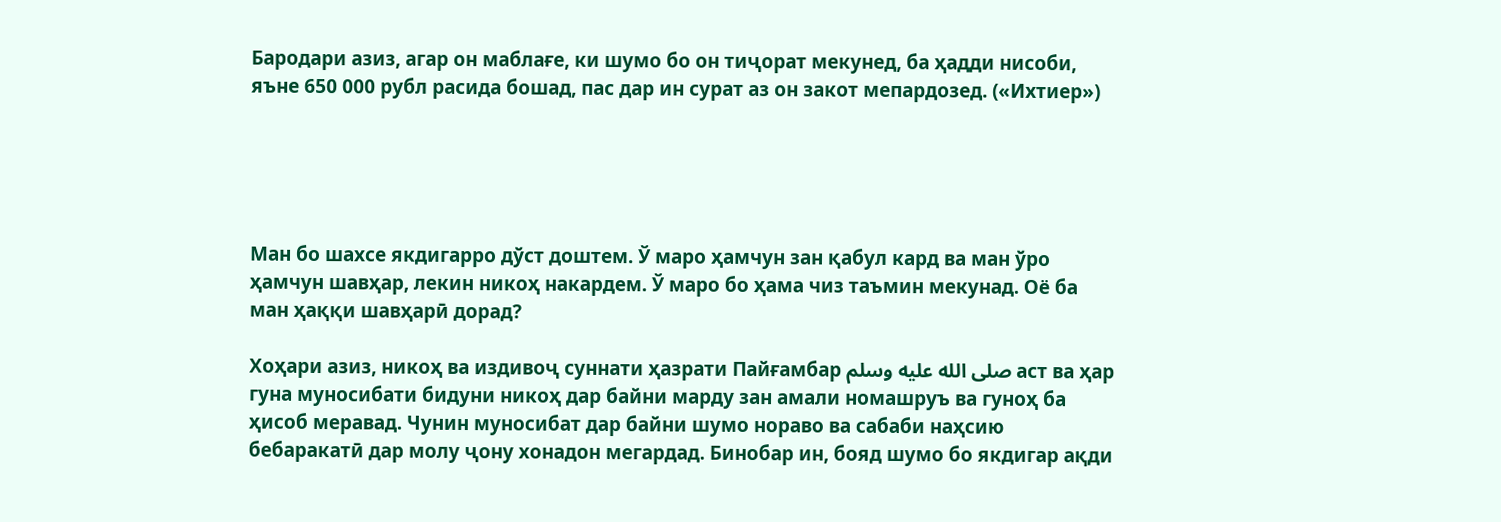Бародари азиз, агар он маблағе, ки шумо бо он тиҷорат мекунед, ба ҳадди нисоби, яъне 650 000 рубл расида бошад, пас дар ин сурат аз он закот мепардозед. («Ихтиер»)





Ман бо шахсе якдигарро дўст доштем. Ў маро ҳамчун зан қабул кард ва ман ўро ҳамчун шавҳар, лекин никоҳ накардем. Ў маро бо ҳама чиз таъмин мекунад. Оё ба ман ҳаққи шавҳарӣ дорад?

Хоҳари азиз, никоҳ ва издивоҷ суннати ҳазрати Пайғамбар صلى الله عليه وسلم аст ва ҳар гуна муносибати бидуни никоҳ дар байни марду зан амали номашруъ ва гуноҳ ба ҳисоб меравад. Чунин муносибат дар байни шумо нораво ва сабаби наҳсию бебаракатӣ дар молу ҷону хонадон мегардад. Бинобар ин, бояд шумо бо якдигар ақди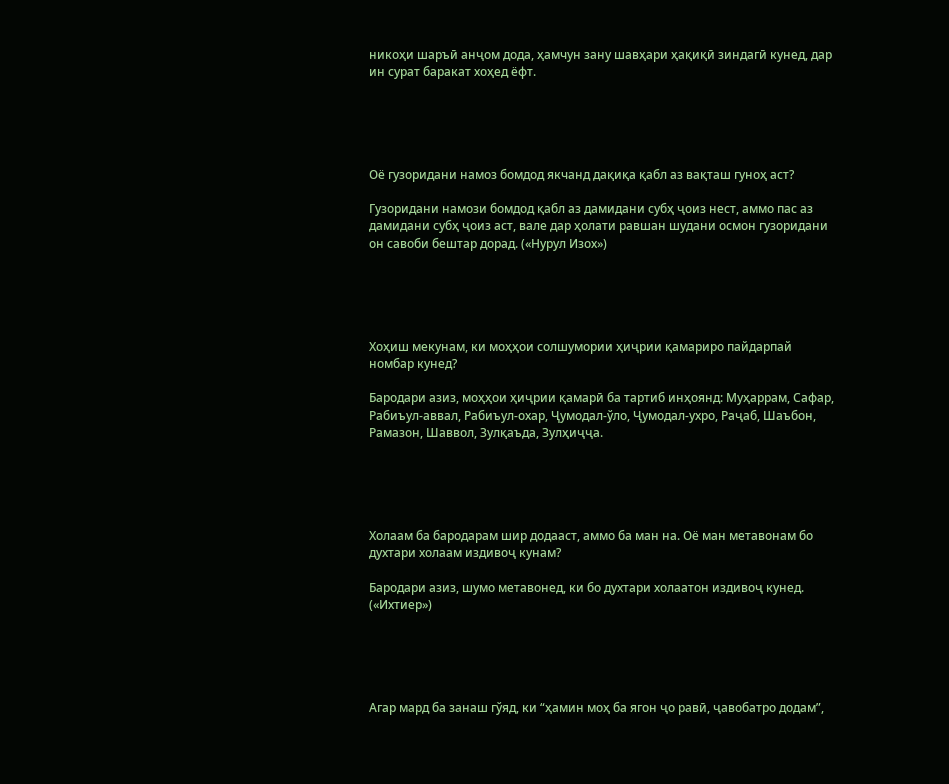никоҳи шаръӣ анҷом дода, ҳамчун зану шавҳари ҳақиқӣ зиндагӣ кунед, дар ин сурат баракат хоҳед ёфт.





Оё гузоридани намоз бомдод якчанд дақиқа қабл аз вақташ гуноҳ аст?

Гузоридани намози бомдод қабл аз дамидани субҳ ҷоиз нест, аммо пас аз дамидани субҳ ҷоиз аст, вале дар ҳолати равшан шудани осмон гузоридани он савоби бештар дорад. («Нурул Изох»)





Хоҳиш мекунам, ки моҳҳои солшумории ҳиҷрии қамариро пайдарпай номбар кунед?

Бародари азиз, моҳҳои ҳиҷрии қамарӣ ба тартиб инҳоянд: Муҳаррам, Сафар, Рабиъул-аввал, Рабиъул-охар, Ҷумодал-ўло, Ҷумодал-ухро, Раҷаб, Шаъбон, Рамазон, Шаввол, Зулқаъда, Зулҳиҷҷа.





Холаам ба бародарам шир додааст, аммо ба ман на. Оё ман метавонам бо духтари холаам издивоҷ кунам?

Бародари азиз, шумо метавонед, ки бо духтари холаатон издивоҷ кунед. («Ихтиер»)





Агар мард ба занаш гўяд, ки “ҳамин моҳ ба ягон ҷо равӣ, ҷавобатро додам”,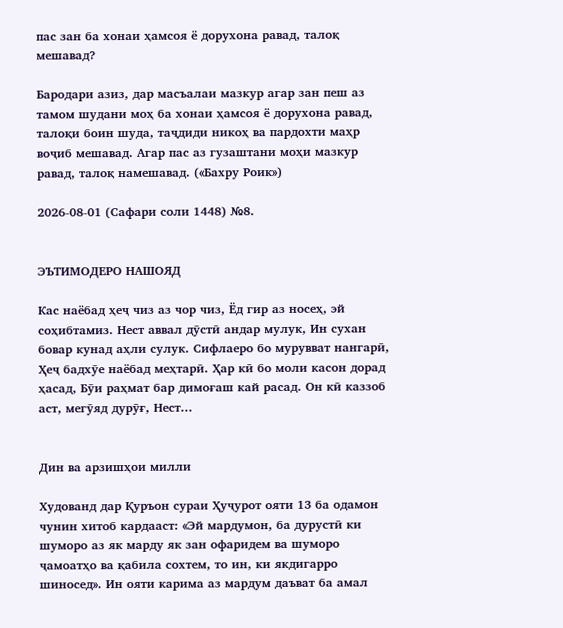пас зан ба хонаи ҳамсоя ё дорухона равад, талоқ мешавад?

Бародари азиз, дар масъалаи мазкур агар зан пеш аз тамом шудани моҳ ба хонаи ҳамсоя ё дорухона равад, талоқи боин шуда, таҷдиди никоҳ ва пардохти маҳр воҷиб мешавад. Агар пас аз гузаштани моҳи мазкур равад, талоқ намешавад. («Бахру Роик»)

2026-08-01 (Сафари соли 1448) №8.


ЭЪТИМОДЕРО НАШОЯД

Кас наёбад ҳеҷ чиз аз чор чиз, Ёд гир аз носеҳ, эй соҳибтамиз. Нест аввал дӯстӣ андар мулук, Ин сухан бовар кунад аҳли сулук. Сифлаеро бо мурувват нангарӣ, Ҳеҷ бадхӯе наёбад меҳтарӣ. Ҳар кӣ бо моли касон дорад ҳасад, Бӯи раҳмат бар димоғаш кай расад. Он кӣ каззоб аст, мегӯяд дурӯғ, Нест...


Дин ва арзишҳои милли

Худованд дар Қуръон сураи Ҳуҷурот ояти 13 ба одамон чунин хитоб кардааст: «Эй мардумон, ба дурустӣ ки шуморо аз як марду як зан офаридем ва шуморо ҷамоатҳо ва қабила сохтем, то ин, ки якдигарро шиносед». Ин ояти карима аз мардум даъват ба амал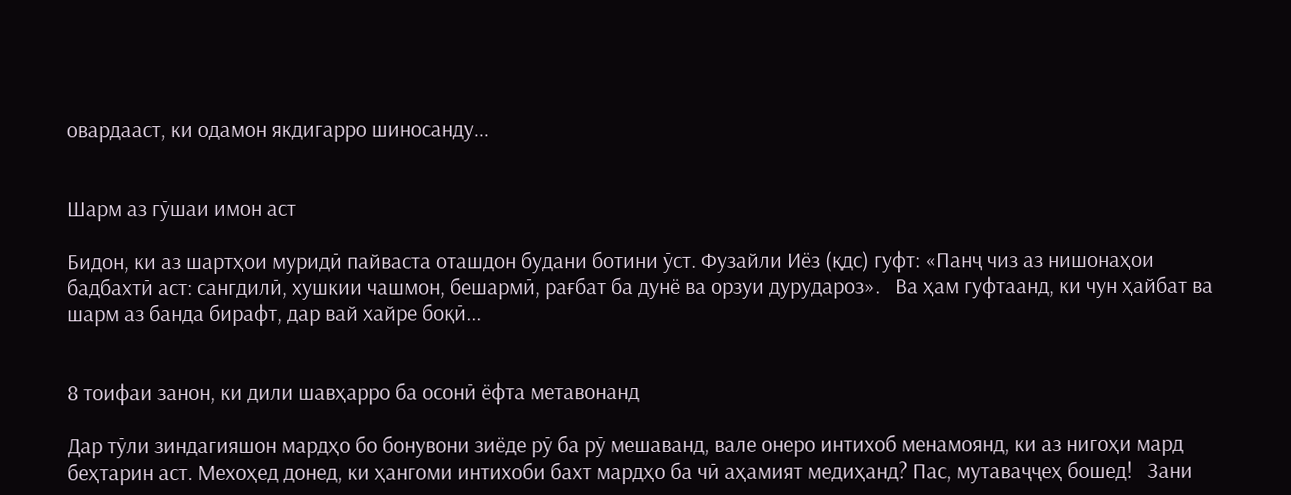овардааст, ки одамон якдигарро шиносанду...


Шарм аз гӯшаи имон аст

Бидон, ки аз шартҳои муридӣ пайваста оташдон будани ботини ӯст. Фузайли Иёз (қдс) гуфт: «Панҷ чиз аз нишонаҳои бадбахтӣ аст: сангдилӣ, хушкии чашмон, бешармӣ, рағбат ба дунё ва орзуи дурудароз».   Ва ҳам гуфтаанд, ки чун ҳайбат ва шарм аз банда бирафт, дар вай хайре боқӣ...


8 тоифаи занон, ки дили шавҳарро ба осонӣ ёфта метавонанд

Дар тӯли зиндагияшон мардҳо бо бонувони зиёде рӯ ба рӯ мешаванд, вале онеро интихоб менамоянд, ки аз нигоҳи мард беҳтарин аст. Мехоҳед донед, ки ҳангоми интихоби бахт мардҳо ба чӣ аҳамият медиҳанд? Пас, мутаваҷҷеҳ бошед!   Зани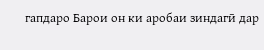гапдаро Барои он ки аробаи зиндагӣ дар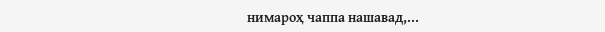нимароҳ чаппа нашавад,...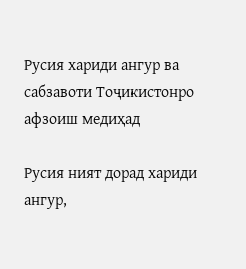Русия хариди ангур ва сабзавоти Тоҷикистонро афзоиш медиҳад

Русия ният дорад хариди ангур,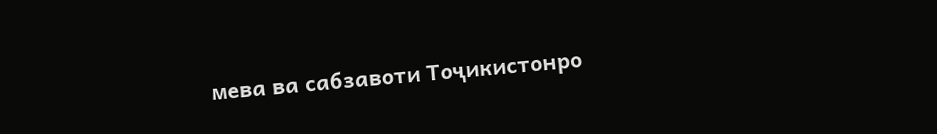мева ва сабзавоти Тоҷикистонро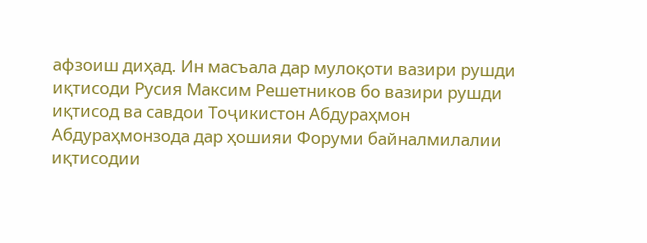афзоиш диҳад. Ин масъала дар мулоқоти вазири рушди иқтисоди Русия Максим Решетников бо вазири рушди иқтисод ва савдои Тоҷикистон Абдураҳмон Абдураҳмонзода дар ҳошияи Форуми байналмилалии иқтисодии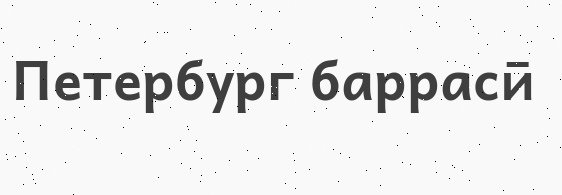Петербург баррасӣ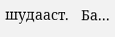шудааст.   Ба...